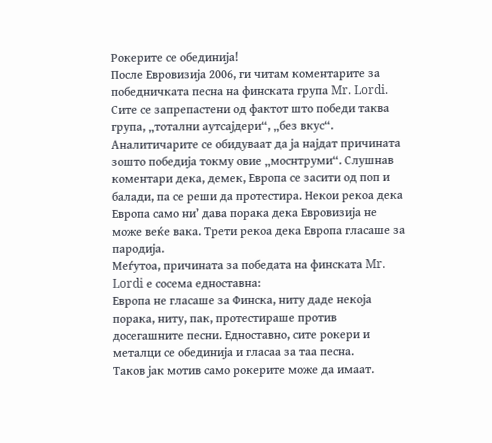Рокерите се обединија!
После Евровизија 2006, ги читам коментарите за победничката песна на финската група Mr. Lordi.
Сите се запрепастени од фактот што победи таква група, „тотални аутсајдери“, „без вкус“. Аналитичарите се обидуваат да ја најдат причината зошто победија токму овие „моснтруми“. Слушнав коментари дека, демек, Европа се засити од поп и балади, па се реши да протестира. Некои рекоа дека Европа само ни’ дава порака дека Евровизија не може веќе вака. Трети рекоа дека Европа гласаше за пародија.
Меѓутоа, причината за победата на финската Mr. Lordi е сосема едноставна:
Европа не гласаше за Финска, ниту даде некоја порака, ниту, пак, протестираше против досегашните песни. Едноставно, сите рокери и металци се обединија и гласаа за таа песна.
Таков јак мотив само рокерите може да имаат.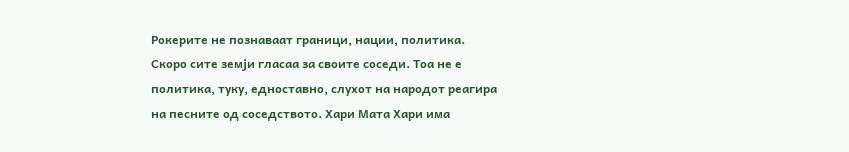Рокерите не познаваат граници, нации, политика.
Скоро сите земји гласаа за своите соседи. Тоа не е политика, туку, едноставно, слухот на народот реагира на песните од соседството. Хари Мата Хари има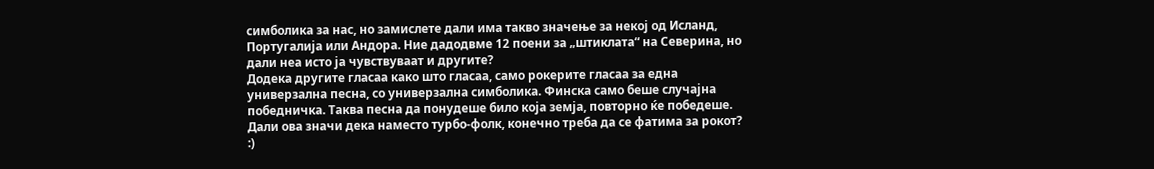симболика за нас, но замислете дали има такво значење за некој од Исланд, Португалија или Андора. Ние дадодвме 12 поени за „штиклата“ на Северина, но дали неа исто ја чувствуваат и другите?
Додека другите гласаа како што гласаа, само рокерите гласаа за една универзална песна, со универзална симболика. Финска само беше случајна победничка. Таква песна да понудеше било која земја, повторно ќе победеше.
Дали ова значи дека наместо турбо-фолк, конечно треба да се фатима за рокот? :)